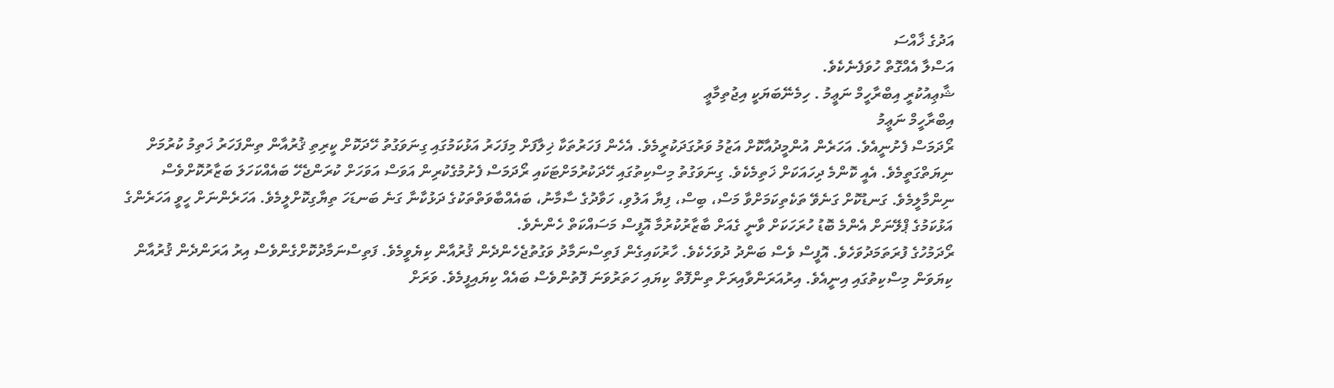އަދުގެ ޚާއްސަ
އަސްލާ އެއްގޮތް ހުވަފެނެކެވެ.
ޝާޢިއުކުރީ އިބްރާހީމް ނަޢީމު . ހިމެނޭބަޔަކީ އިޖުތިމާޢީ
އިބްރާހީމް ނަޢީމު
ރޯދަމަސް ފެށުނީއެވެ. އަހަރެން އުންމީދުއާކޮށް އަޒުމު ވަރުގަދަކުރީމެވެ. އެހެން ފަހަރުތަކާ ޚިލާފަށް މިފަހަރު އަޅުކަމުގައި ގިނަވަގުތު ހޭދަކޮށް ކީރިތި ޤުރުއާން ތިންފަހަރު ޚަތިމު ކުރުމަށް ނިޔަތްގަތީމެވެ. އެއީ ކޮންމެ ދިހައަކަށް ޚަތިމެކެވެ. ގިނަވަގުތު މިސްކިތުގައި ހޭދަކުރުމަށްޓަކައި ރޯދަމަސް ފެށުމުގެކުރިން އަވަސް އަވަހަށް ކުރަންޖެހޭ ބައެއްކަހަލަ ބަޒާރުކޮށްވެސް ނިންމާލީމެވެ. ގަނޑުކޮށް ގަނެވޭ ތަކެތިކަމަށްވާ މަސް، ބިސް، ފިޔާ އަލުވި، ހަވާދުގެ ސާމާނު، ބައެއްބާވަތްތަކުގެ ދަޅުކާނާ ގަނެ ބަނޑަހަ ތިޔާގިކޮށްލީމެވެ. އަހަރެންނަށް ހީވީ އަހަރެންގެ އަޅުކަމުގެ ޕްލޭނަށް އެންމެ ބޮޑު ހުރަހަކަށް ވާނީ ގެއަށް ބާޒާރުކުރުމާ އޮފީސް މަސައްކަތް ހެންނެވެ.
ރޯދަމުހުގެ ފުރަތަމަދުވަހެވެ. އޮފީސް ވެސް ބަންދު ދުވަހެކެވެ. ހާރުކައިގެން ފަތިސްނަމާދު ވަގުތުޖެހެންދެން ޤުރުއާން ކިޔެވީމެވެ. ފަތިސްނަމާދުކޮށްގެންވެސް އިރު އަރަންދެން ޤުރުއާން ކިޔަވަން މިސްކިތުގައި އިނީއެވެ. އިރުއަރަންވާއިރަށް ތިންފޮތް ކިޔައި ހަތަރުވަނަ ފޮތުންވެސް ބައެއް ކިޔައިފީމެވެ. ވަރަށް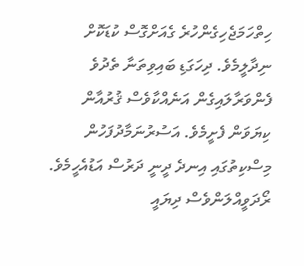ހިތްހަމަޖެހިގެންހުރެ ގެއަށްގޮސް ކުޑަކޮށް ނިދާލީމެވެ. ދިހަގަޑި ބައިވިތަނާ ތެދުވެ ފެންވަރާލައިގެން އަނެއްކާވެސް ޤުރުއާން ކިޔަވަން ފެށީމެވެ. އަސުރުނަމާދުފަހުން މިސްކިތުގައި އިނދެ ދީނީ ދަރުސް އަޑުއެހީމެވެ. ރޯދަވީއްލަންވެސް ދިޔައީ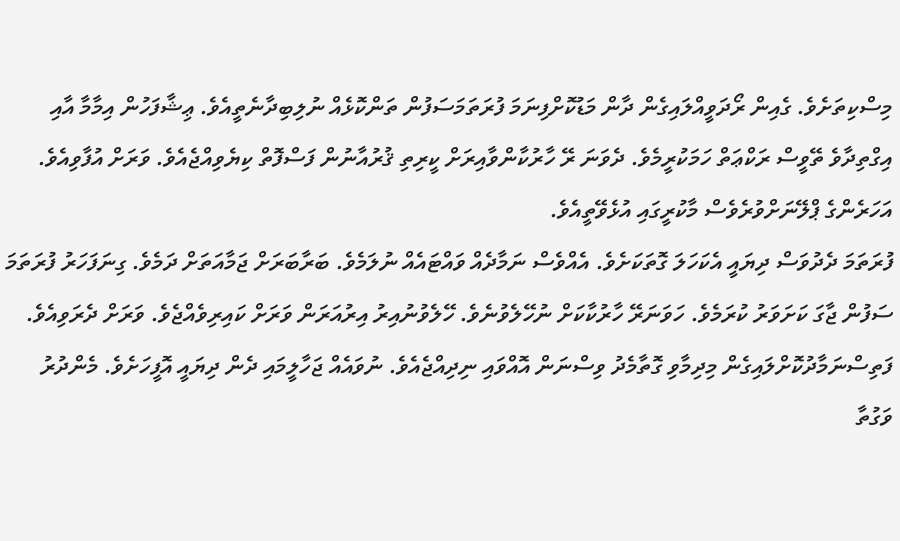މިސްކިތަށެވެ. ގެއިން ރޯދަވީއްލައިގެން ދާން މަޑުކޮށްފިނަމަ ފުރަތަމަސަފުން ތަންކޮޅެއް ނުލިބިދާނެތީއެވެ. ޢިޝާފަހުން އިމާމާ އާއި އިގްތިދާވެ ތޭވީސް ރަކްޢަތް ހަމަކުރީމެވެ. ދެވަނަ ރޭ ހާރުކާންވާއިރަށް ކީރިތި ޤުރުއާނުން ފަސްފޮތް ކިޔެވިއްޖެއެވެ. ވަރަށް އުފާވިއެވެ. އަހަރެންގެ ޕްލޭނަށްވުރެވެސް މާކުރީގައި އުޅެވޭތީއެވެ.
ފުރަތަމަ ދެދުވަސް ދިޔައީ އެކަހަލަ ގޮތަކަށެވެ. އެއްވެސް ނަމާދެއް ވައްޓައެއް ނުލަމެވެ. ބަރާބަރަށް ޖަމާއަތަށް ދަމެވެ. ގިނަފަހަރު ފުރަތަމަ ސަފުން ޖާގަ ކަށަވަރު ކުރަމެވެ. ހަވަނަރޭ ހާރުކާކަށް ނުހޭލެވުނެވެ. ހޭލެވުނުއިރު އިރުއަރަން ވަރަށް ކައިރިވެއްޖެވެ. ވަރަށް ދެރަވިއެވެ. ފަތިސްނަމާދުކޮށްލައިގެން މިދިމާވި ގޮތާމެދު ވިސްނަން އޮއްވައި ނިދިއްޖެއެވެ. ނުވައެއް ޖަހާލީމައި ދެން ދިޔައީ އޮފީހަށެވެ. މެންދުރު ވަގުތާ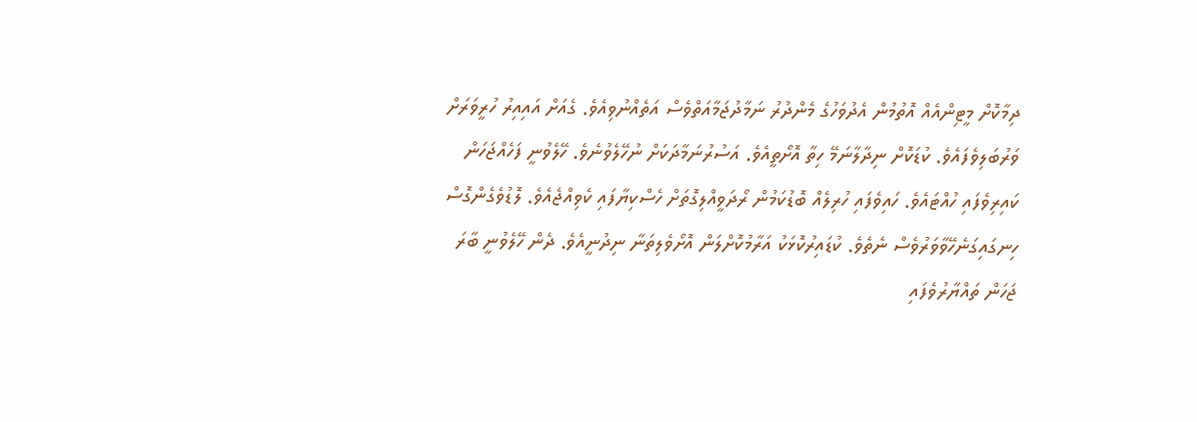ދިމާކޮށް މީޓިންއެއް އޮތުމުން އެދުވަހުގެ މެންދުރު ނަމާދުޖަމާއަތްވެސް އަތެއްނުވިއެވެ. ގެއަށް އައިއިރު ހުރީވަރަށް ވަރުބަލިވެފައެވެ. ކުޑަކޮށް ނިދާލާނަމޭ ހިތާ އޮށޯތީއެވެ. އަސުރުނަމާދަކަށް ނުހޭލެވުނެވެ. ހޭލެވުނީ ފަހެއްޖަހަން ކައިރިވެފައި ހުއްޓައެވެ. ހައިވެފައި ހުރިލެއް ބޮޑުކަމުން ރޯދަވީއްލިގޮތަށް ހެސްކިޔާފައި ކެވިއްޖެއެވެ. ލޮޑުވެގެންގޮސް ހިނގައިގަނެހޭވާވަރުވެސް ނެތެވެ. ކުޑައިރުކޮޅަކު އަރާމުކޮށްލަން އޮށޯވެލިތަނާ ނިދުނީއެވެ. ދެން ހޭލެވުނީ ބާރަ ޖަހަން ތައްޔާރުވެފައި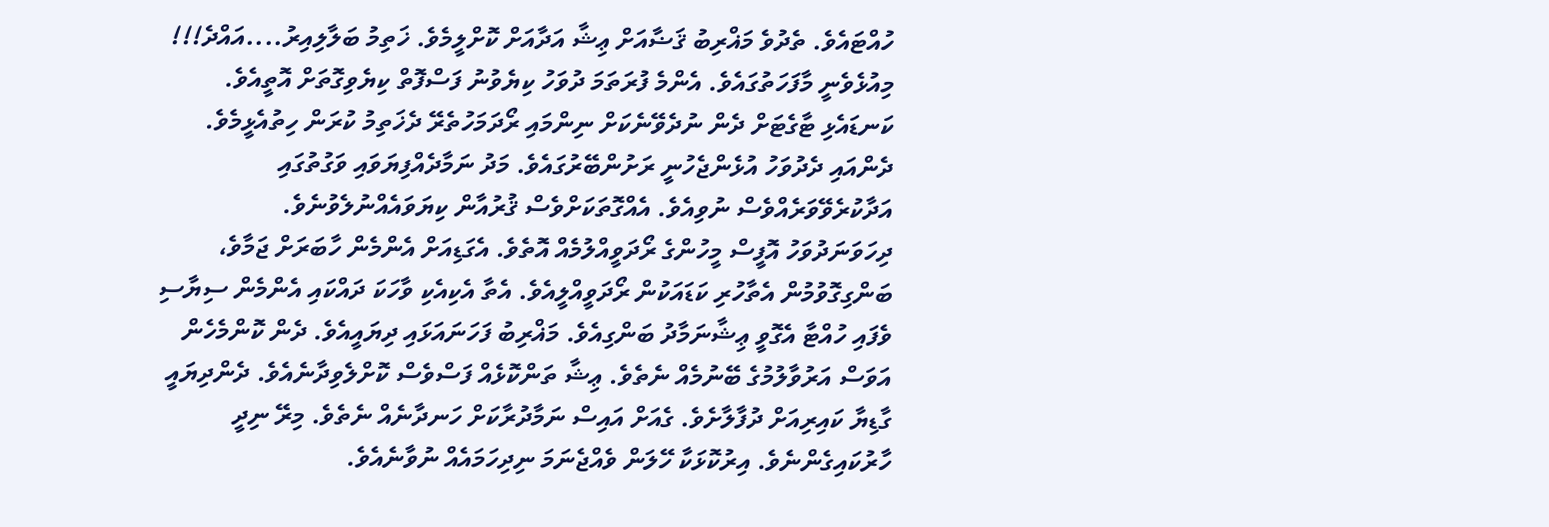ހުއްޓައެވެ. ތެދުވެ މަޣްރިބު ޤަޟާއަށް ޢިޝާ އަދާއަށް ކޮށްލީމެވެ. ޚަތިމު ބަލާލިއިރު....އައްދެ!!! މިއުޅެވެނީ މާފަހަތުގައެވެ. އެންމެ ފުރަތަމަ ދުވަހު ކިޔެވުނު ފަސްފޮތް ކިޔެވިގޮތަށް އޮތީއެވެ. ކަނޑައެޅި ޓާގެޓަށް ދެން ނުދެވޭނެކަށް ނިންމައި ރޯދަމަހުތެރޭ ދެޚަތިމު ކުރަން ހިތުއެޅީމެވެ.
ދެންއައި ދެދުވަހު އުޅެންޖެހުނީ ރަށުންބޭރުގައެވެ. މަދު ނަމާދެއްފިޔަވައި ވަގުތުގައި އަދާކުރެވޭވަރެއްވެސް ނުވިއެވެ. އެއްގޮތަކަށްވެސް ޤުރުއާން ކިޔަވައެއްނުލެވުނެވެ.
ދިހަވަނަދުވަހު އޮފީސް މީހުންގެ ރޯދަވީއްލުމެއް އޮތެވެ. އެގަޑިއަށް އެންމެން ހާބަރަށް ޖަމާވެ، ބަންގިގޮވުމުން އެތާހުރި ކަޑައަކުން ރޯދަވީއްލީއެވެ. އެތާ އެކިއެކި ވާހަކަ ދައްކައި އެންމެން ސިޔާސި ވެފައި ހުއްޓާ އެގޮވީ ޢިޝާނަމާދު ބަންގިއެވެ. މަޣްރިބު ފަހަނައަޅައި ދިޔައީއެވެ. ދެން ކޮންމެހެން އަވަސް އަރުވާލުމުގެ ބޭނުމެއް ނެތެވެ. ޢިޝާ ތަންކޮޅެއް ފަސްވެސް ކޮށްލެވިދާނެއެވެ. ދެންދިޔައީ ގާޑިޔާ ކައިރިއަށް ދުފާލާށެވެ. ގެއަށް އައިސް ނަމާދުރާކަށް ހަނދާނެއް ނެތެވެ. މިރޭ ނިދީ ހާރުކައިގެންނެވެ. އިރުކޮޅަކާ ހޭލަން ވެއްޖެނަމަ ނިދިހަމައެއް ނުވާނެއެވެ.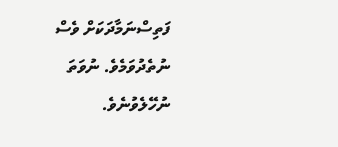ފަތިސްނަމާދަކަށް ވެސް ނުތެދުވަމެވެ. ނުވަތަ ނުހޭލެވުނެވެ.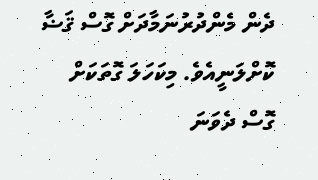ދެން މެންދުރުނަމާދަށް ގޮސް ޤަޟާ ކޮށްލަނީއެވެ. މިކަހަލަ ގޮތަކަށް ގޮސް ދެވަނަ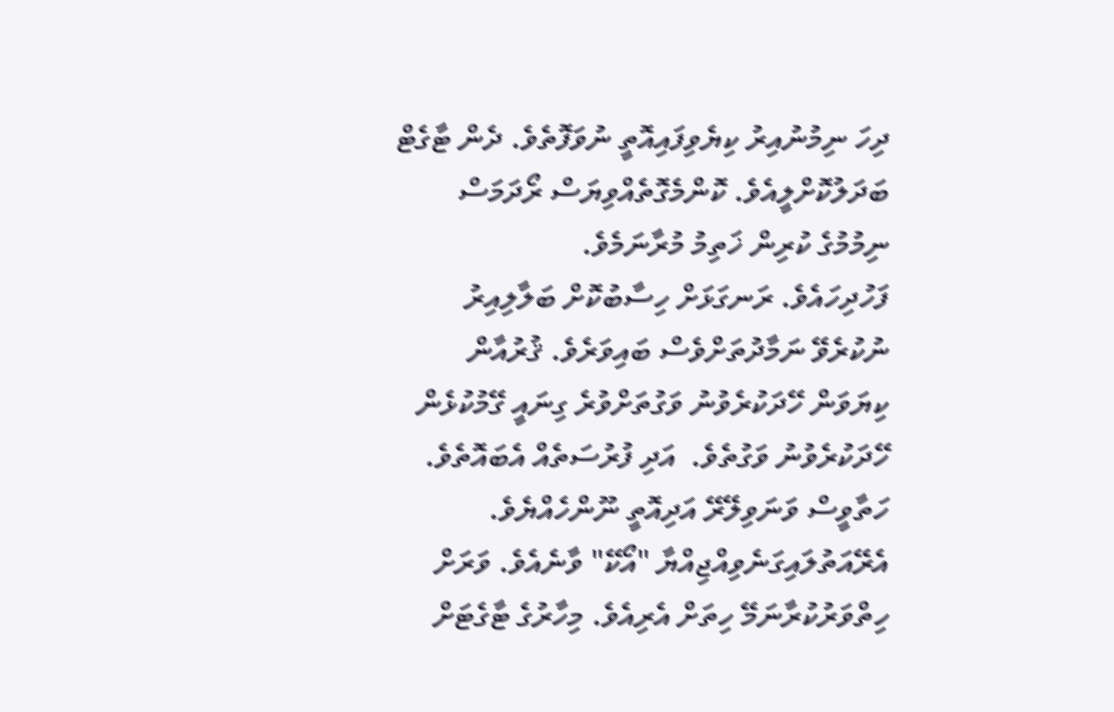ދިހަ ނިމުނުއިރު ކިޔެވިފައިއޮތީ ނުވަފޮތެވެ. ދެން ޓާގެޓް ބަދަލުކޮށްލީއެވެ. ކޮންމެގޮތެއްވިޔަސް ރޯދަމަސް ނިމުމުގެ ކުރިން ޚަތިމު މުރާނަމެވެ.
ފަހުދިހައެވެ. ރަނގަޅަށް ހިސާބުކޮށް ބަލާލިއިރު ނުކުރެވޭ ނަމާދުތަށްވެސް ބައިވަރެވެ. ޤުރުއާން ކިޔަވަން ހޭދަކުރެވުނު ވަގުތަށްވުރެ ގިނައީ ގޭމުކުޅެން ހޭދަކުރެވުނު ވަގުތެވެ.  އަދި ފުރުސަތެއް އެބައޮތެވެ. ހަތާވީސް ވަނަވިލޭރޭ އަދިއޮތީ ނޫންހެއްޔެވެ. އެރޭއަތުލައިގަނެވިއްޖިއްޔާ "އޯކޭ" ވާނެއެވެ. ވަރަށް ހިތްވަރުކުރާނަމޭ ހިތަށް އެރިއެވެ. މިހާރުގެ ޓާގެޓަށް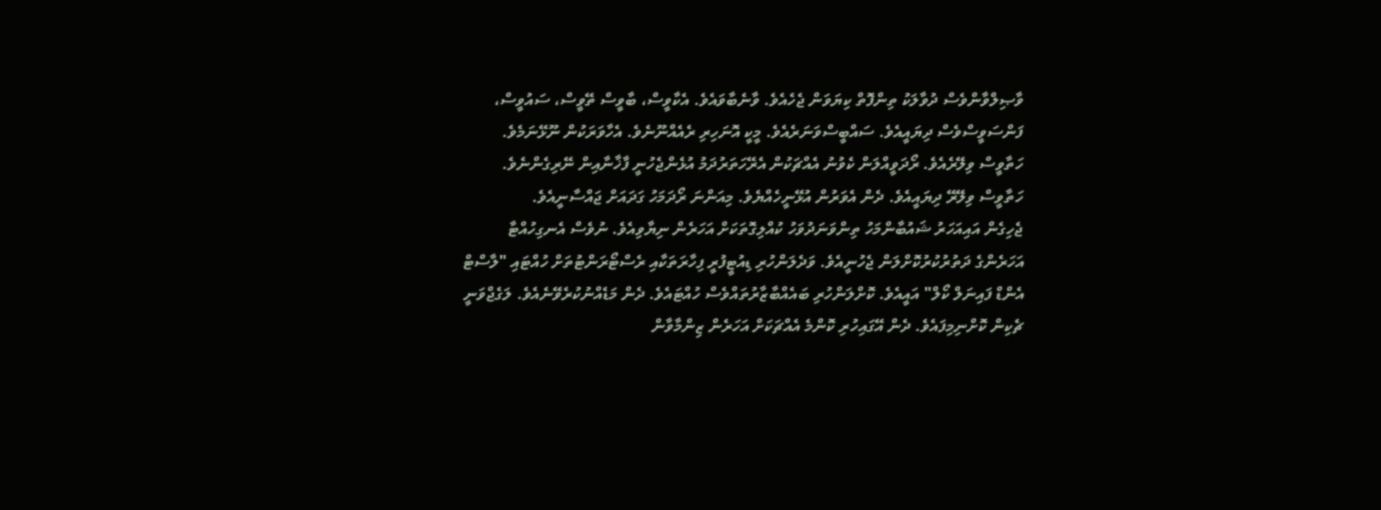ވާޞިލްވާންވެސް ދުވާލަކު ތިންފޮތް ކިޔަވަން ޖެހެއެވެ. ވާނެބާވައެވެ. އެކާވީސް، ބާވީސް ތޭވީސް، ސައުވީސް، ފަންސަވީސްވެސް ދިޔައީއެވެ. ސައްބީސްވަނަރެއެވެ. މީކީ އޮނަހިރި ރެއެއްނޫނެވެ. އެހާވަރަކުން ނޫޅޭނަމެވެ. ހަތާވީސް ވިލޭރެއެވެ. ރޯދަވީއްލަން ކެވުނު އެއްޗަކުން އެރޭހަތަރުދަމު އުޅެންޖެހުނީ ފާޚާނާއިން ނޭރިގެންނެވެ. ހަތާވީސް ވިލޭރޭ ދިޔައީއެވެ. ދެން އެވަރުން އުޅޭނީހެއްޔެވެ. މިއަންނަ ރޯދަމަހު ގަދައަށް ޖައްސާނީއެވެ.
ޖެހިގެން އައިއަހަރު ޝައުބާންމަހު ތިންވަނަދުވަހު ކުއްލިގޮތަކަށް އަހަރެން ނިޔާވިއެވެ. ނުވެސް އެނގިހުއްޓާ އަހަރެންގެ ދަތުރުކުރުކޮށްލަން ޖެހުނީއެވެ. ވަދެލަންހުރި ޑިއުޓީފުރީ ފިހާރަތަކާއި ރެސްޓޯރަންޓުތަށް ހުއްޓައި "ލާސްޓް އެންޑް ފައިނަލް ކޯލް" އައީއެވެ. ކޮށްލަންހުރި ބައެއްބާޒާރުތައްވެސް ހުއްޓައެވެ. ދެން މަޑެއްނުކުރެވޭނެއެވެ. ލަގެޖްވަނީ ޗެކިން ކޮށްނިމިފައެވެ. ދެން އޭގައިހުރި ކޮންމެ އެއްޗަކަށް އަހަރެން ޒިންމާވާން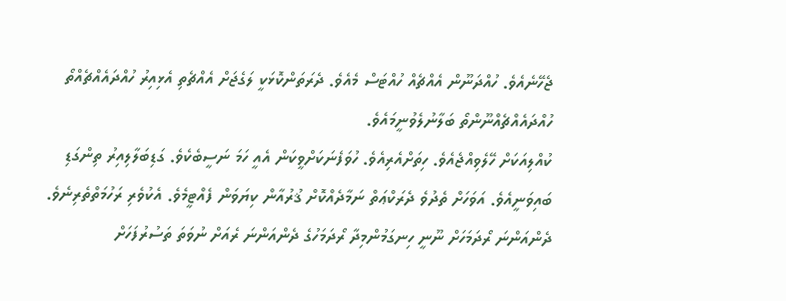ޖެހޭނެއެވެ. ހުއްދަނޫން އެއްޗެއް ހުއްޓަސް މެއެވެ. ދެރަތަންކޮޅަކީ ލަގެޖަށް އެއްޗެތި އެޅިއިރު ހުއްދައެއްޗެއްތޯ ހުއްދައެއްޗެއްނޫންތޯ ބަލާނުލެވުނީމައެވެ.
ކުއްލިއަކަށް ހޭލެވިއްޖެއެވެ. ހިތަށްއެރިއެވެ. ހުވަފެނަކަށްވީކަން އެއީ ހަމަ ނަސީބެކެވެ. ގަޑިބަލާލިއިރު ތިންގަޑި ބައިވަނީއެވެ. އަވަހަށް ތެދުވެ ދެރަކްޢަތް ނަމާދެއްކޮށް ޤުރުއާން ކިޔަވަން ފެއްޓީމެވެ. އެކުވެރި ރަހުމަތްތެރިނެވެ. ދެންއަންނަ ރޯދަމަހަށް ނޫނީ ހިނގަމުންމިދާ ރޯދަމަހުގެ ދެންއަންނަ ރެއަށް ނުވަތަ ތަސުރުފަހަށް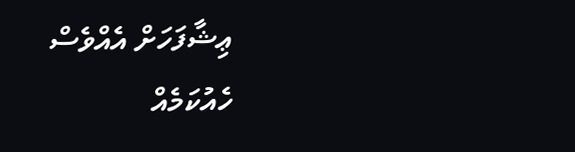ޢިޝާފަހަށް އެއްވެސް ހެއުކަމެއް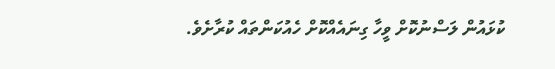ކުޅައުން ލަސްނުކޮށް ވީހާ ގިނައެއްކޮށް ހެއުކަންތައް ކުރާށެވެ.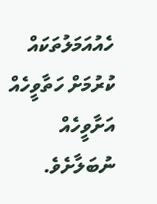ހެއުއަމަލުތަކައް ކުރުމަށް ހަތާވީހެއް އަށާވީހެއް ނުބަލާށެވެ.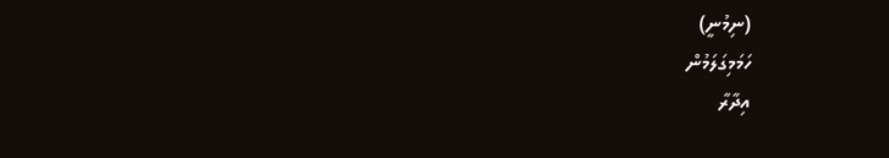(ނިމުނީ)
ހަމަމިގަލަމުން
އިދާރާ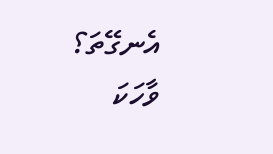އެނގޭތަ؟
ވާހަކަ